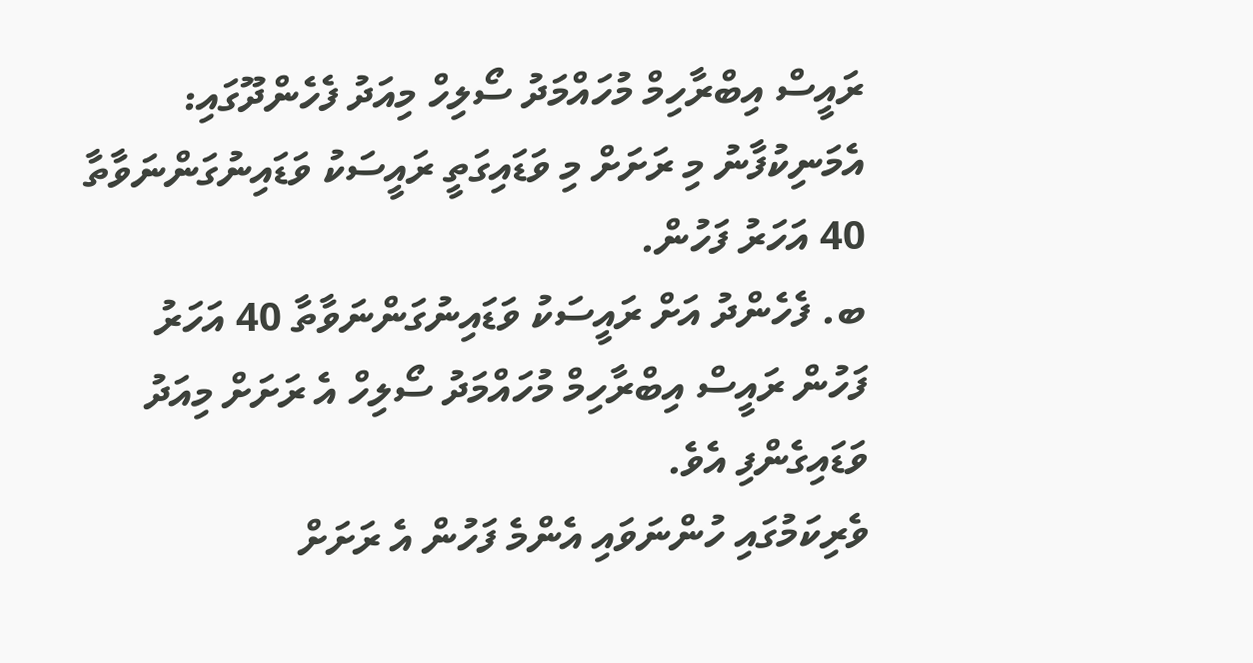ރައީސް އިބްރާހިމް މުހައްމަދު ސޯލިހް މިއަދު ފެހެންދޫގައި: އެމަނިކުފާނު މި ރަށަށް މި ވަޑައިގަތީ ރައީސަކު ވަޑައިނުގަންނަވާތާ 40 އަހަރު ފަހުން.
ބ. ފެހެންދު އަށް ރައީސަކު ވަޑައިނުގަންނަވާތާ 40 އަހަރު ފަހުން ރައީސް އިބްރާހިމް މުހައްމަދު ސޯލިހް އެ ރަށަށް މިއަދު ވަޑައިގެންފި އެވެ.
ވެރިކަމުގައި ހުންނަވައި އެންމެ ފަހުން އެ ރަށަށް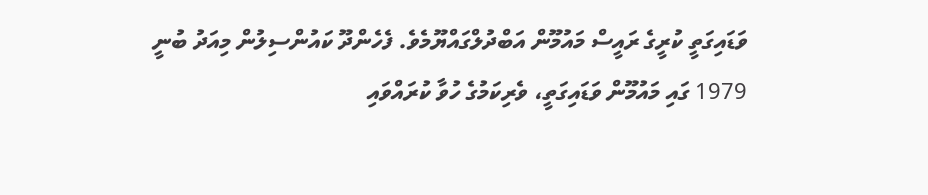ވަޑައިގަތީ ކުރީގެ ރައީސް މައުމޫން އަބްދުލްގައްޔޫމެވެ. ފެހެންދޫ ކައުންސިލުން މިއަދު ބުނީ 1979 ގައި މައުމޫން ވަޑައިގަތީ، ވެރިކަމުގެ ހުވާ ކުރައްވައި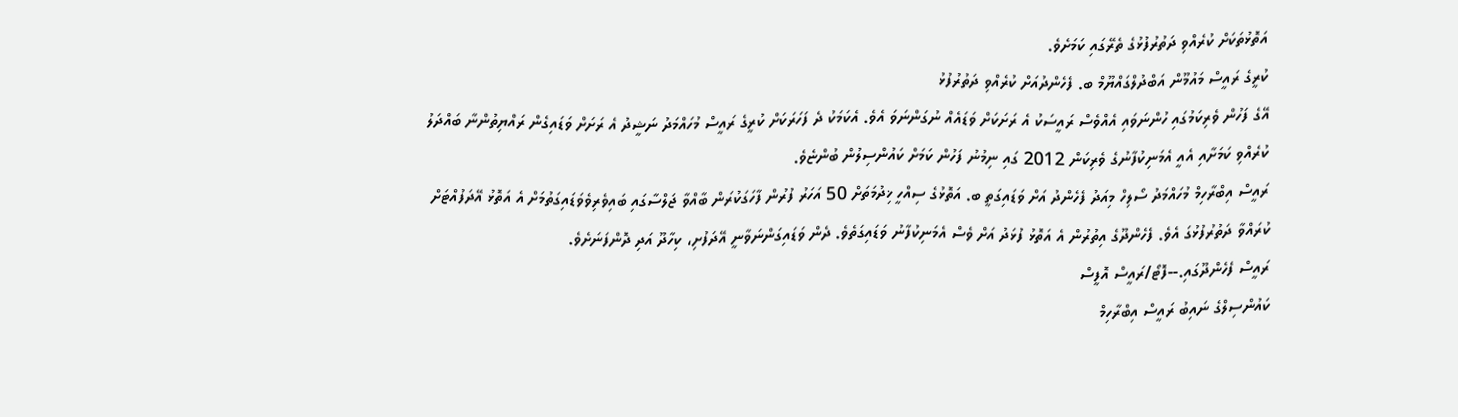އަތޮޅުތަކަށް ކުރެއްވި ދަތުރުފުޅުގެ ތެރޭގައި ކަމަށެވެ.
ކުރީގެ ރައީސް މައުމޫން އަބްދުލްގައްޔޫމް ބ. ފެހެންދުއަށް ކުރެއްވި ދަތުރުފުޅު
އޭގެ ފަހުން ވެރިކަމުގައި ހުންނަވައި އެއްވެސް ރައީސަކު އެ ރަށަކަށް ވަޑައެއް ނުގަންނަވަ އެވެ. އެކަމަކު ދެ ފަހަރަކަށް ކުރީގެ ރައީސް މުހައްމަދު ނަޝީދު އެ ރަށަށް ވަޑައިގެން ރައްޔިތުންނާ ބައްދަލު ކުރެއްވި ކަމަށާއި އެއީ އެމަނިކުފާނުގެ ވެރިކަން 2012 ގައި ނިމުނު ފަހުން ކަމަށް ކައުންސިލުން ބުންޏެވެ.
ރައީސް އިބްރާހިމް މުހައްމަދު ސޯލިހް މިއަދު ފެހެންދު އަށް ވަޑައިގަތީ ބ. އަތޮޅުގެ ސިއްހީ ޚިދުމަތަށް 50 އަހަރު ފުރުން ފާހަގަކުރަން ބާއްވާ ޖަލްސާގައި ބައިވެރިވެވަޑައިގަތުމަށް އެ އަތޮޅު އޭދަފުއްޓަށް ކުރައްވާ ދަތުރުފުޅުގަ އެވެ. ފެހެންދޫގެ އިތުރުން އެ އަތޮޅު ފުޅަދު އަށް ވެސް އެމަނިކުފާނު ވަޑައިގަތެވެ. ދެން ވަޑައިގަންނަވާނީ އޭދަފުށި، ކިހާދޫ އަދި ދޮންފަނަށެވެ.
ރައީސް ފެހެންދޫގައި.--ފޮޓޯ/ރައީސް އޮފީސް
ކައުންސިލްގެ ނައިބު ރައީސް އިބްރާހިމް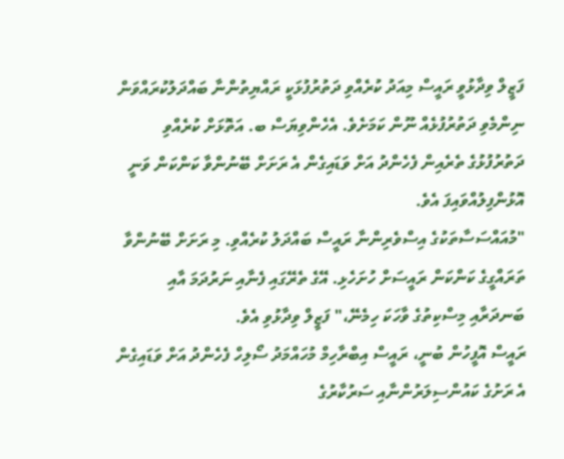ފަޒީލް ވިދާޅުވީ ރައީސް މިއަދު ކުރެއްވި ދަތުރުފުޅަކީ ރައްޔިތުންނާ ބައްދަލުކުރައްވަން ނިންމެވި ދަތުރުފުޅެއް ނޫން ކަމަށެވެ. އެހެންވިޔަސް ބ. އަތޮޅަށް ކުރެއްވި ދަތުރުފުޅުގެ ތެރެއިން ފެހެންދު އަށް ވަޑައިގެން އެ ރަށަށް ބޭނުންވާ ކަންކަން ވަނީ އޮޅުންފިލުއްވައިފަ އެވެ.
"މުއައްސަސާތަކުގެ އިސްވެރިންނާ ރައީސް ބައްދަލު ކުރެއްވި. މި ރަށަށް ބޭނުންވާ ތަރައްގީގެ ކަންކަން ރައީސަށް ހުށަހެޅި. އޭގެ ތެރޭގައި ފެނާއި ނަރުދަމަ އާއި ބަނދަރާއި މިސްކިތުގެ ވާހަކަ ހިމެނޭ،" ފަޒީލް ވިދާޅުވި އެވެ.
ރައީސް އޮފީހުން ބުނީ، ރައީސް އިބްރާހިމް މުހައްމަދު ސޯލިހް ފެހެންދު އަށް ވަޑައިގެން އެ ރަށުގެ ކައުންސިލަރުންނާއި ސަރުކާރުގެ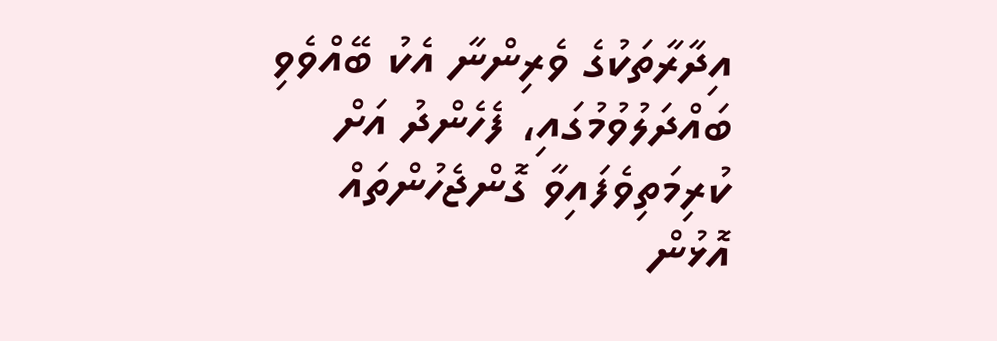އިދާރާތަކުގެ ވެރިންނާ އެކު ބޭއްވެވި ބައްދަލުވުމުގައި، ފެހެންދު އަށް ކުރިމަތިވެފައިވާ ގޮންޖެހުންތައް އޮޅުން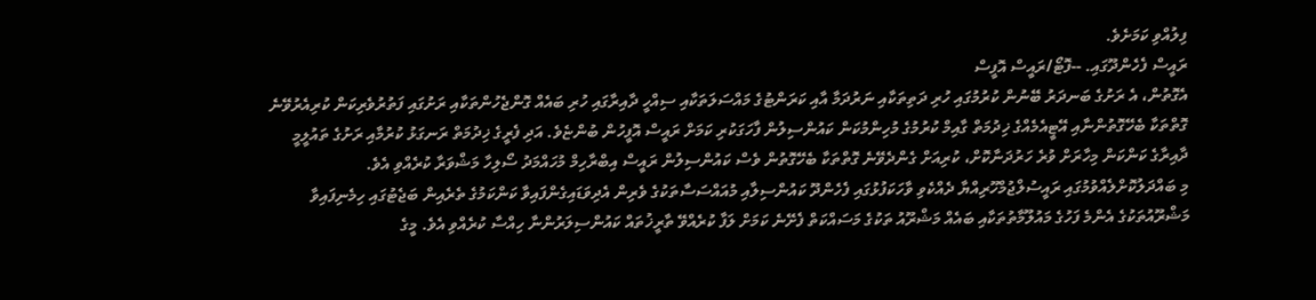ފިލުއްވި ކަމަށެވެ.
ރައީސް ފެހެންދޫގައި. --ފޮޓޯ/ރައީސް އޮފީސް
އެގޮތުން، އެ ރަށުގެ ބަނދަރު ބޭނުން ކުރުމުގައި ހުރި ދަތިތަކާއި ނަރުދަމާ އާއި ކަރަންޓުގެ މައްސަލަތަކާއި ސިއްހީ ދާއިރާގައި ހުރި ބައެއް ގޮންޖެހުންތަކާއި ރަށުގައި ފަތުރުވެރިކަން ކުރިއެރުވޭނެ ގޮތްތަކާ ބެހޭގޮތުންނާއި އޭޓީއެމެއްގެ ޚިދުމަތް ގާއިމް ކުރުމުގެ މުހިންމުކަން ކައުންސިލުން ފާހަގަކުރި ކަމަށް ރައީސް އޮފީހުން ބުންޏެވެ. އަދި ފެރީގެ ޚިދުމަތް ރަނގަޅު ކުރުމާއި ރަށުގެ ތައުލީމީ ދާއިރާގެ ކަންކަން މިހާރަށް ވުރެ ހަރުދަނާކޮށް، ކުރިއަށް ގެންދެވޭނެ ގޮތްތަކާ ބެހޭގޮތުން ވެސް ކައުންސިލުން ރައީސް އިބްރާހިމް މުހައްމަދު ސޯލިހާ މަޝްވަރާ ކުރެއްވި އެވެ.
މި ބައްދަލުކޮށްލެއްވުމުގައި ރައީސުލްޖުމްހޫރިއްޔާ ދެއްކެވި ވާހަކަފުޅުގައި ފެހެންދޫ ކައުންސިލާއި މުއައްސަސާތަކުގެ ވެރިން އެދިވަޑައިގެންފައިވާ ކަންކަމުގެ ތެރެއިން ބަޖެޓުގައި ހިމެނިފައިވާ މަޝްރޫއުތަކުގެ އެންމެ ފަހުގެ މައުލޫމާތުތަކާއި ބައެއް މަޝްރޫއު ތަކުގެ މަސައްކަތް ފެށޭނެ ކަމަށް ލަފާ ކުރެއްވޭ ތާރީޚުތައް ކައުންސިލަރުންނާ ހިއްސާ ކުރެއްވި އެވެ. މީގެ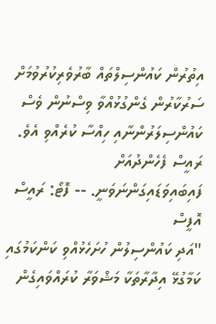އިތުރުން ކައުންސިލްތައް ބާރުވެރިކުރުވުމަށް ސަރުކާރުން ގެންގުޅުއްވާ ވިސްނުން ވެސް ކައުންސިލަރުންނާއި ހިއްސާ ކުރެއްވި އެވެ.
ރައީސް ފެހެންދުއަށް ފައިބައިވަޑައިގަންނަވަނީ. -- ފޮޓޯ: ރައީސް އޮފީސް
"އަދި ކައުންސިލުން ހުށަހެޅުއްވި ކަންކަމުގައި ކަމާގުޅޭ އިދާރާތަކާ މަޝްވަރާ ކުރައްވައިގެން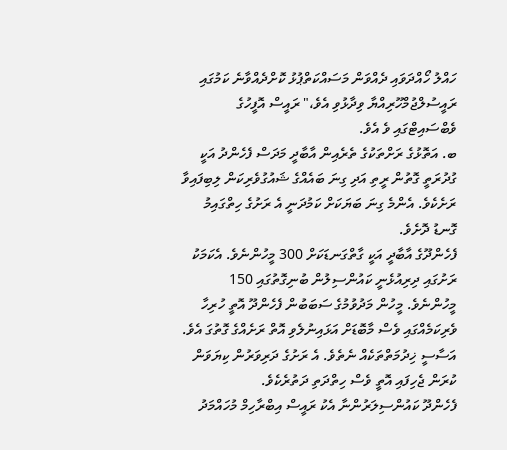ހައްލު ހޯއްދަވައި ދެއްވަން މަސައްކަތްޕުޅު ކޮށްދެއްވާނެ ކަމުގައި ރައީސުލްޖުމްހޫރިއްޔާ ވިދާޅުވި އެވެ،" ރައީސް އޮފީހުގެ ވެބްސައިޓްގައި ވެ އެވެ.
ބ. އަތޮޅުގެ ރަށްތަކުގެ ތެރެއިން އާބާދީ މަދަސް ފެހެންދު އަކީ ގުދުރަތީ ގޮތުން ރީތި އަދި ގިނަ ބައެއްގެ ޝައުގުވެރިކަން ލިބިފައިވާ ރަށެކެވެ. އެންމެ ގިނަ ބަޔަކަށް ކަމުދަނީ އެ ރަށުގެ ހިތްގައިމު ގޮނޑު ދޮށެވެ.
ފެހެންދޫގެ އާބާދީ އަކީ ގާތްގަނޑަކަށް 300 މީހުންނެވެ. އެކަމަކު ރަށުގައި ދިރިއުޅެނީ ކައުންސިލުން ބުނިގޮތުގައި 150 މީހުންނެވެ. މީހުން މަދުވުމުގެ ސަބަބުން ފެހެންދޫ އޮތީ ހުރިހާ ވެރިކަމެއްގައި ވެސް މާބޮޑަށް އަޅައިނުލެވި އޮތް ރަށެއްގެ ގޮތުގަ އެވެ. އަސާސީ ޚިދުމަތްތަކެއް ނެތެވެ. އެ ރަށުގެ ދަރިވަރުން ކިޔަވަން ކުރަން ޖެހިފައި އޮތީ ވެސް ހިތްދަތި ދަތުރެކެވެ.
ފެހެންދޫ ކައުންސިލަރުންނާ އެކު ރައީސް އިބްރާހިމް މުހައްމަދު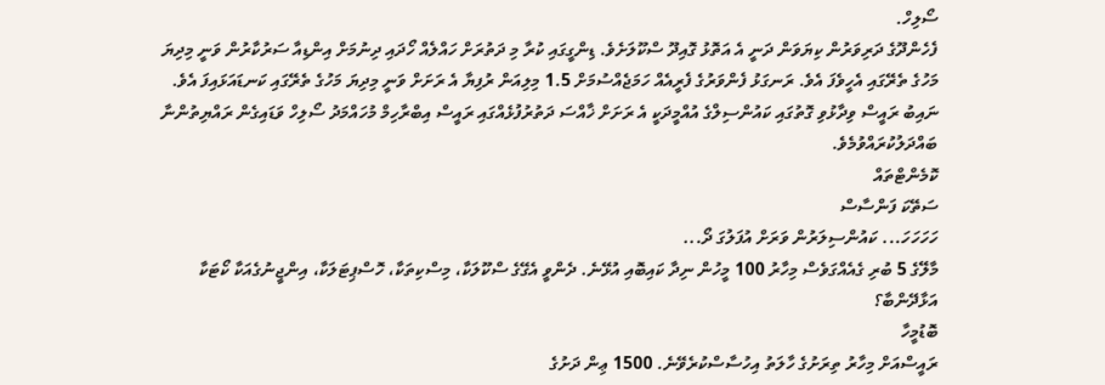ސޯލިހް.
ފެހެންދޫގެ ދަރިވަރުން ކިޔަވަން ދަނީ އެ އަތޮޅު ގޮއިދޫ ސްކޫލަށެވެ. ޑިންގީގައި ކުރާ މި ދަތުރަށް ހައްލެއް ހޯދައި ދިނުމަށް އިންޑިއާ ސަރުކާރުން ވަނީ މިދިޔަ މަހުގެ ތެރޭގައި އެހީވެފަ އެވެ. ރަނގަޅު ފެންވަރުގެ ފެރީއެއް ހަމަޖެއްސުމަށް 1.5 މިލިއަން ރުފިޔާ އެ ރަށަށް ވަނީ މިދިޔަ މަހުގެ ތެރޭގައި ކަނޑައަޅައިފަ އެވެ.
ނައިބު ރައީސް ވިދާޅުވި ގޮތުގައި ކައުންސިލްގެ އުއްމީދަކީ އެ ރަށަށް ޚާއްސަ ދަތުރުފުޅެއްގައި ރައީސް އިބްރާހިމް މުހައްމަދު ސޯލިހް ވަޑައިގެން ރައްޔިތުންނާ ބައްދަލުކުރައްވުމެވެ.
ކޮމެންޓްތައް
ސަތޭކަ ފަންސާސް
ހަހަހަހަ... ކައުންސިލަރުން ވަރަށް އުފަލުގަ ދޯ...
މާލޭގެ 5 ބުރި ގެއެއްގަވެސް މިހާރު 100 މީހުން ނިދާ ކައިބޮއި އުޅޭނެ. ދެންވީ އެގޭގެ ސްކޫލަކާ، މިސްކިތަކާ، ހޮސްޕިޓަލަކާ، އިންޖީނުގެއަކާ ކޯޓަކާ އަޅާދޭންބާ؟
ބޮޑުމީހާ
ރައީސްއަށް މިހާރު ތިރަށުގެ ހާލަތު އިހުސާސްކުރެވޭނެ. 1500 ޢިން ދަށުގެ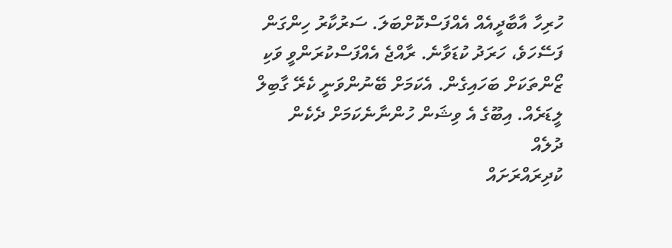ހުރިހާ އާބާދީއެއް އެއްފަސްކޮށްބަލަ. ސަރުކާރު ހިންގަން ފަސޭހަވެ، ހަރަދު ކުޑަވާނެ. ރާއްޖެ އެއްފަސްކުރަންވީ ވަކި ޒޯންތަކަށް ބަހައިގެން. އެކަމަށް ބޭނުންވަނީ ކެރޭ ގާބިލް ލީޑަރެއް. އިބޫގެ އެ ވިޝަން ހުންނާނެކަމަށް ދެކެން
ދުލެއް
ކުދިރައްރަށައް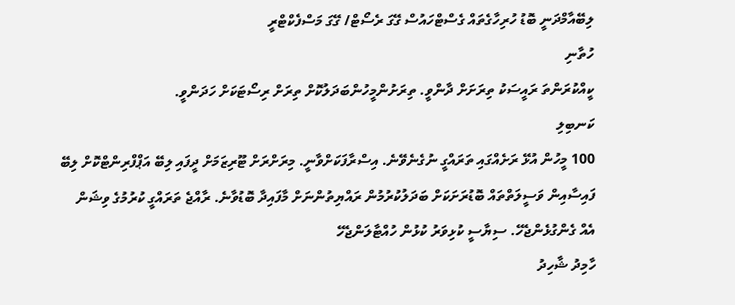ލިބޭއާމްދަނީ ބޮޑު ހުރިހާގެތައް ގެސްޓްހައުސް ގޭގަ ރެސޯޓް/ ގޭގަ މަސްފެކްޓްރީ
ހުތާނި
ކީއްކުރަންތަ ރައީސަކު ތިރަށަށް ދާންވީ. ތިރަށުންމީހުންބަދަލުކޮށް ތިރަށް ރިސޯޓަކަށް ހަދަންވީ.
ކަނބިލި
100 މީހުން އުޅޭ ރަށެއްގައި ތަރައްގީ ނުގެނެވޭނެ. އިސްރާފަކަށްވާނީ. މިރަށްރަށް ޓޫރިޒަމަށް ދީފައި ލިބޭ އަޕްފްރިންޓްކޮށް ލިބޭ ފައިސާއިން ވަސީލަތްތައް ބޮޑުރަށަކަށް ބަދަލުކުރުމުން ރައްޔިތުންނަށް މާފައިދާ ބޮޑުވާނެ. ރާއްޖެ ތަރައްގީ ކުރުމުގެ ވިޝަން އެއް ގެންގުޅެންޖެހޭ. ސިޔާސީ ކުޅިވަރު ކުޅުން ހުއްޓާލަންޖެހޭ
ހާމިދު ޝާހިދު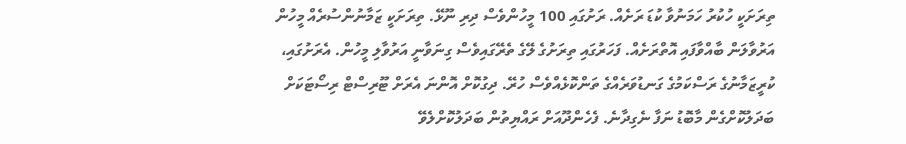ތިރަށަކީ ހުކުރު ހަމަނުވާ ކުޑަ ރަށެއް. ރަށުގައި 100 މީހުންވެސް ދިރި ނޫޅޭ. ތިރަށަކީ ޒަމާނުންސުރެއް މީހުން އަރުވާލަން ބާއްވާފައި އޮތްރަށެއް. ފަހަރުގައި ތިރަށުގެ ލޭގެ ތެރޭގައިވެސް ގިނަވާނީ އަރުވާލި މީހުން. އެރަށުގައި، ކުރީޒަމާނުގެ ރަސްކަމުގެ ގަނޑުވަރެއްގެ ތަންކޮޅެއްވެސް ހުރޭ. ދިގުކޮށް އޮންނަ އެރަށް ޓޫރިސްޓް ރިސޯޓަކަށް ބަދަލުކޮށްގެން މާބޮޑު ނަފާ ނެގިދާނެ. ފެހެންދޫއަށް ރައްޔިތުން ބަދަލުކޮށްލެވޭ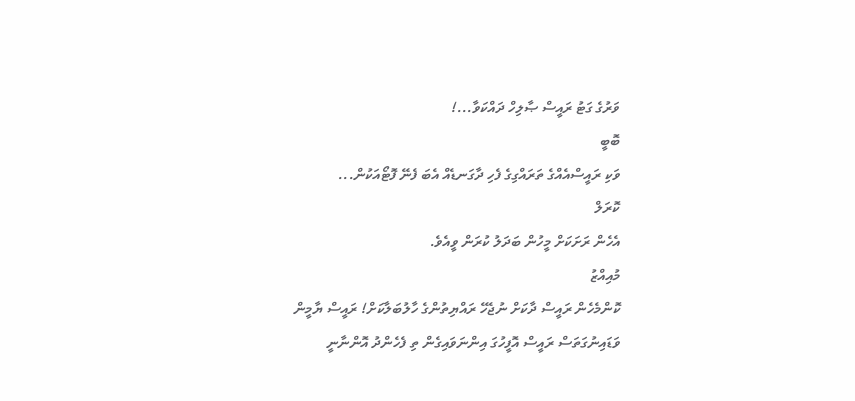ވަރުގެ ގަޓު ރައީސް ޞާލިހް ދައްކަވާ...!
ބޮބީ
ވަކި ރައީސްއެއްގެ ތަރައްގިގެ ފެހި ދާގަނޑެއް އެބަ ފެނޭ ފޮޓޯއަކުން...
ކޮރަލް
އެހެން ރަށަކަށް މީހުން ބަދަލު ކުރަން ވީއެވެ.
މުއިއްޒު
ކޮންމެހެން ރައީސް ދާކަށް ނުޖެހޭ ރައްޔިތުންގެ ހާލުބަލާކަށް! ރައީސް ޔާމީން ވަޑައިނުގަތަސް ރައީސް އޮފީހުގަ އިންނަވައިގެން ތި ފެހެންދު އޮންނާނީ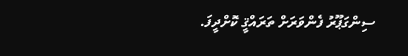ސިންގަޕޫރު ފެންވަރަށް ތަރައްޤީ ކޮށްދީފަ.